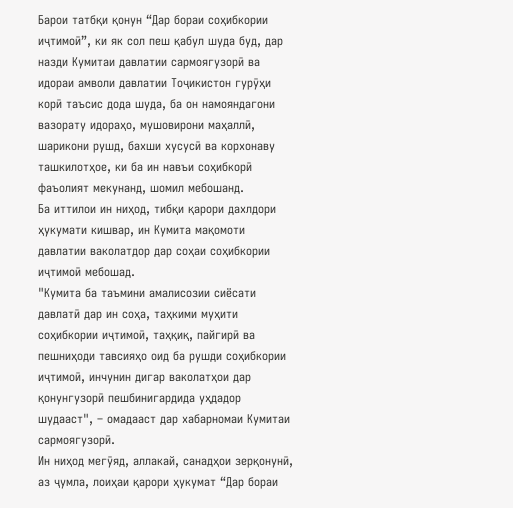Барои татбқи қонун “Дар бораи соҳибкории иҷтимоӣ”, ки як сол пеш қабул шуда буд, дар назди Кумитаи давлатии сармоягузорӣ ва идораи амволи давлатии Тоҷикистон гурӯҳи корӣ таъсис дода шуда, ба он намояндагони вазорату идораҳо, мушовирони маҳаллӣ, шарикони рушд, бахши хусусӣ ва корхонаву ташкилотҳое, ки ба ин навъи соҳибкорӣ фаъолият мекунанд, шомил мебошанд.
Ба иттилои ин ниҳод, тибқи қарори дахлдори ҳукумати кишвар, ин Кумита мақомоти давлатии ваколатдор дар соҳаи соҳибкории иҷтимоӣ мебошад.
"Кумита ба таъмини амалисозии сиёсати давлатӣ дар ин соҳа, таҳкими муҳити соҳибкории иҷтимоӣ, таҳқиқ, пайгирӣ ва пешниҳоди тавсияҳо оид ба рушди соҳибкории иҷтимоӣ, инчунин дигар ваколатҳои дар қонунгузорӣ пешбинигардида уҳдадор шудааст", – омадааст дар хабарномаи Кумитаи сармоягузорӣ.
Ин ниҳод мегӯяд, аллакай, санадҳои зерқонунӣ, аз ҷумла, лоиҳаи қарори ҳукумат “Дар бораи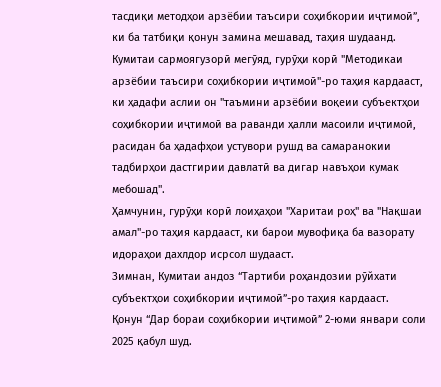тасдиқи методҳои арзёбии таъсири соҳибкории иҷтимоӣ”, ки ба татбиқи қонун замина мешавад, таҳия шудаанд.
Кумитаи сармоягузорӣ мегӯяд, гурӯҳи корӣ "Методикаи арзёбии таъсири соҳибкории иҷтимоӣ"-ро таҳия кардааст, ки ҳадафи аслии он "таъмини арзёбии воқеии субъектҳои соҳибкории иҷтимоӣ ва раванди ҳалли масоили иҷтимоӣ, расидан ба ҳадафҳои устувори рушд ва самаранокии тадбирҳои дастгирии давлатӣ ва дигар навъҳои кумак мебошад".
Ҳамчунин, гурӯҳи корӣ лоиҳаҳои "Харитаи роҳ" ва "Нақшаи амал"-ро таҳия кардааст, ки барои мувофиқа ба вазорату идораҳои дахлдор исрсол шудааст.
Зимнан, Кумитаи андоз “Тартиби роҳандозии рӯйхати субъектҳои соҳибкории иҷтимоӣ”-ро таҳия кардааст.
Қонун “Дар бораи соҳибкории иҷтимоӣ” 2-юми январи соли 2025 қабул шуд.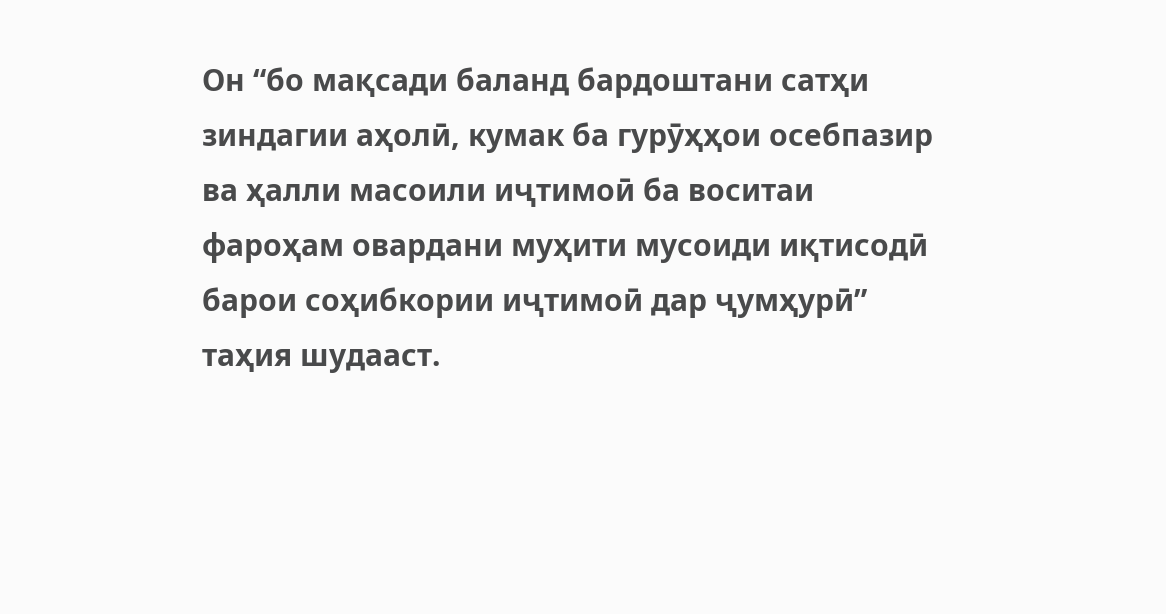Он “бо мақсади баланд бардоштани сатҳи зиндагии аҳолӣ, кумак ба гурӯҳҳои осебпазир ва ҳалли масоили иҷтимоӣ ба воситаи фароҳам овардани муҳити мусоиди иқтисодӣ барои соҳибкории иҷтимоӣ дар ҷумҳурӣ” таҳия шудааст.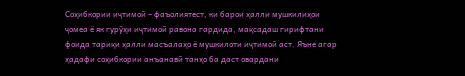Соҳибкории иҷтимоӣ – фаъолиятест, ки барои ҳалли мушкилиҳои ҷомеа ё як гурӯҳи иҷтимоӣ равона гардида, мақсадаш гирифтани фоида тариқи ҳалли масъалаҳо ё мушкилоти иҷтимоӣ аст. Яъне агар ҳадафи соҳибкории анъанавӣ танҳо ба даст овардани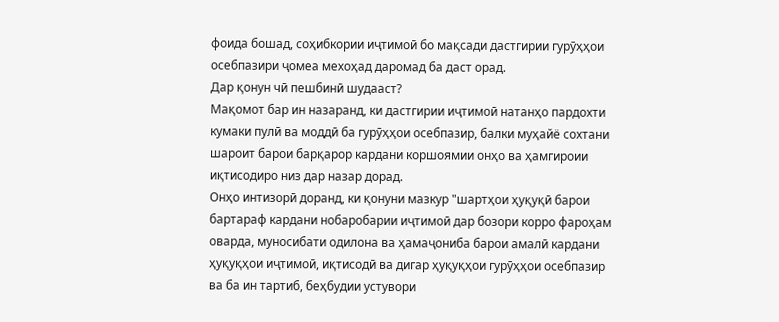фоида бошад, соҳибкории иҷтимоӣ бо мақсади дастгирии гурӯҳҳои осебпазири ҷомеа мехоҳад даромад ба даст орад.
Дар қонун чӣ пешбинӣ шудааст?
Мақомот бар ин назаранд, ки дастгирии иҷтимоӣ натанҳо пардохти кумаки пулӣ ва моддӣ ба гурӯҳҳои осебпазир, балки муҳайё сохтани шароит барои барқарор кардани коршоямии онҳо ва ҳамгироии иқтисодиро низ дар назар дорад.
Онҳо интизорӣ доранд, ки қонуни мазкур "шартҳои ҳуқуқӣ барои бартараф кардани нобаробарии иҷтимоӣ дар бозори корро фароҳам оварда, муносибати одилона ва ҳамаҷониба барои амалӣ кардани ҳуқуқҳои иҷтимоӣ, иқтисодӣ ва дигар ҳуқуқҳои гурӯҳҳои осебпазир ва ба ин тартиб, беҳбудии устувори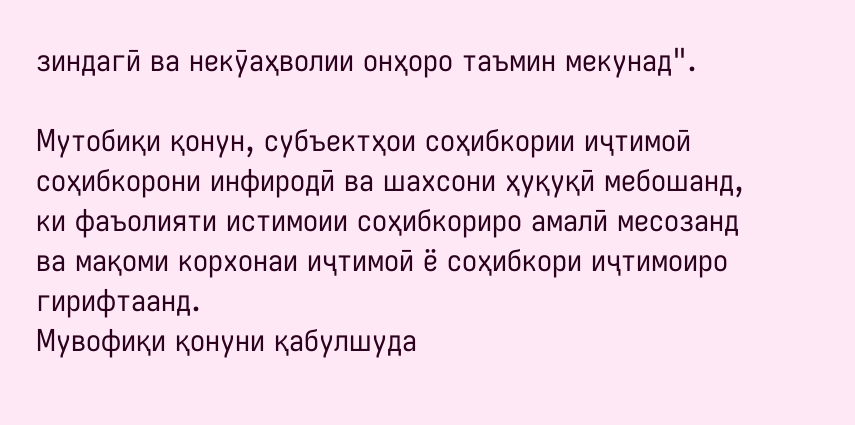зиндагӣ ва некӯаҳволии онҳоро таъмин мекунад".

Мутобиқи қонун, субъектҳои соҳибкории иҷтимоӣ соҳибкорони инфиродӣ ва шахсони ҳуқуқӣ мебошанд, ки фаъолияти истимоии соҳибкориро амалӣ месозанд ва мақоми корхонаи иҷтимоӣ ё соҳибкори иҷтимоиро гирифтаанд.
Мувофиқи қонуни қабулшуда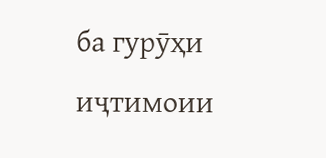ба гурӯҳи иҷтимоии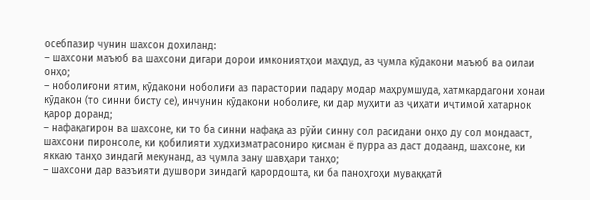осебпазир чунин шахсон дохиланд:
– шахсони маъюб ва шахсони дигари дорои имкониятҳои маҳдуд, аз ҷумла кӯдакони маъюб ва оилаи онҳо;
– ноболиғони ятим, кӯдакони ноболиғи аз парастории падару модар маҳрумшуда, хатмкардагони хонаи кӯдакон (то синни бисту се), инчунин кӯдакони ноболиғе, ки дар муҳити аз ҷиҳати иҷтимоӣ хатарнок қарор доранд;
– нафақагирон ва шахсоне, ки то ба синни нафақа аз рӯйи синну сол расидани онҳо ду сол мондааст, шахсони пиронсоле, ки қобилияти худхизматрасониро қисман ё пурра аз даст додаанд, шахсоне, ки яккаю танҳо зиндагӣ мекунанд, аз ҷумла зану шавҳари танҳо;
– шахсони дар вазъияти душвори зиндагӣ қарордошта, ки ба паноҳгоҳи муваққатӣ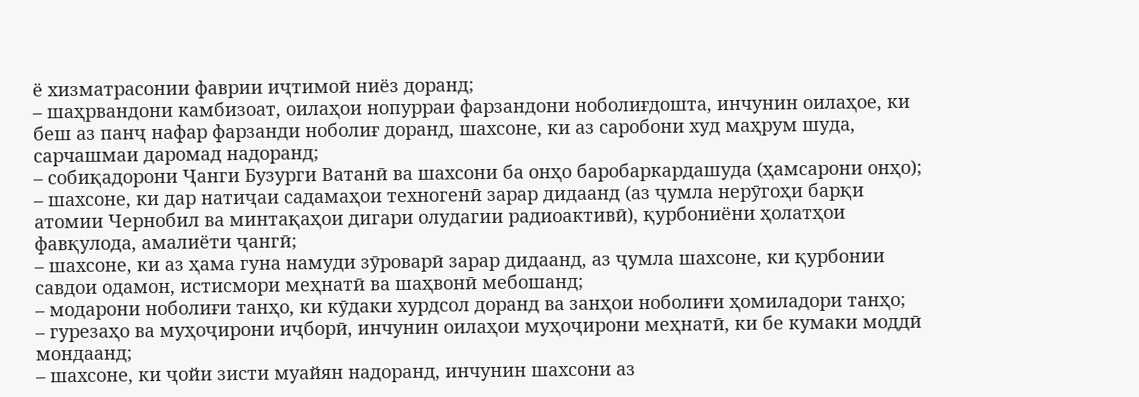ё хизматрасонии фаврии иҷтимоӣ ниёз доранд;
– шаҳрвандони камбизоат, оилаҳои нопурраи фарзандони ноболиғдошта, инчунин оилаҳое, ки беш аз панҷ нафар фарзанди ноболиғ доранд, шахсоне, ки аз саробони худ маҳрум шуда, сарчашмаи даромад надоранд;
– собиқадорони Ҷанги Бузурги Ватанӣ ва шахсони ба онҳо баробаркардашуда (ҳамсарони онҳо);
– шахсоне, ки дар натиҷаи садамаҳои техногенӣ зарар дидаанд (аз ҷумла нерӯгоҳи барқи атомии Чернобил ва минтақаҳои дигари олудагии радиоактивӣ), қурбониёни ҳолатҳои фавқулода, амалиёти ҷангӣ;
– шахсоне, ки аз ҳама гуна намуди зӯроварӣ зарар дидаанд, аз ҷумла шахсоне, ки қурбонии савдои одамон, истисмори меҳнатӣ ва шаҳвонӣ мебошанд;
– модарони ноболиғи танҳо, ки кӯдаки хурдсол доранд ва занҳои ноболиғи ҳомиладори танҳо;
– гурезаҳо ва муҳоҷирони иҷборӣ, инчунин оилаҳои муҳоҷирони меҳнатӣ, ки бе кумаки моддӣ мондаанд;
– шахсоне, ки ҷойи зисти муайян надоранд, инчунин шахсони аз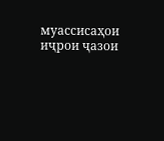муассисаҳои иҷрои ҷазои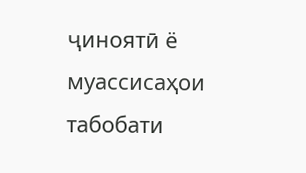ҷиноятӣ ё муассисаҳои табобати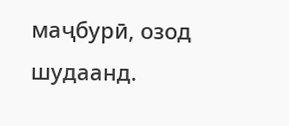маҷбурӣ, озод шудаанд.